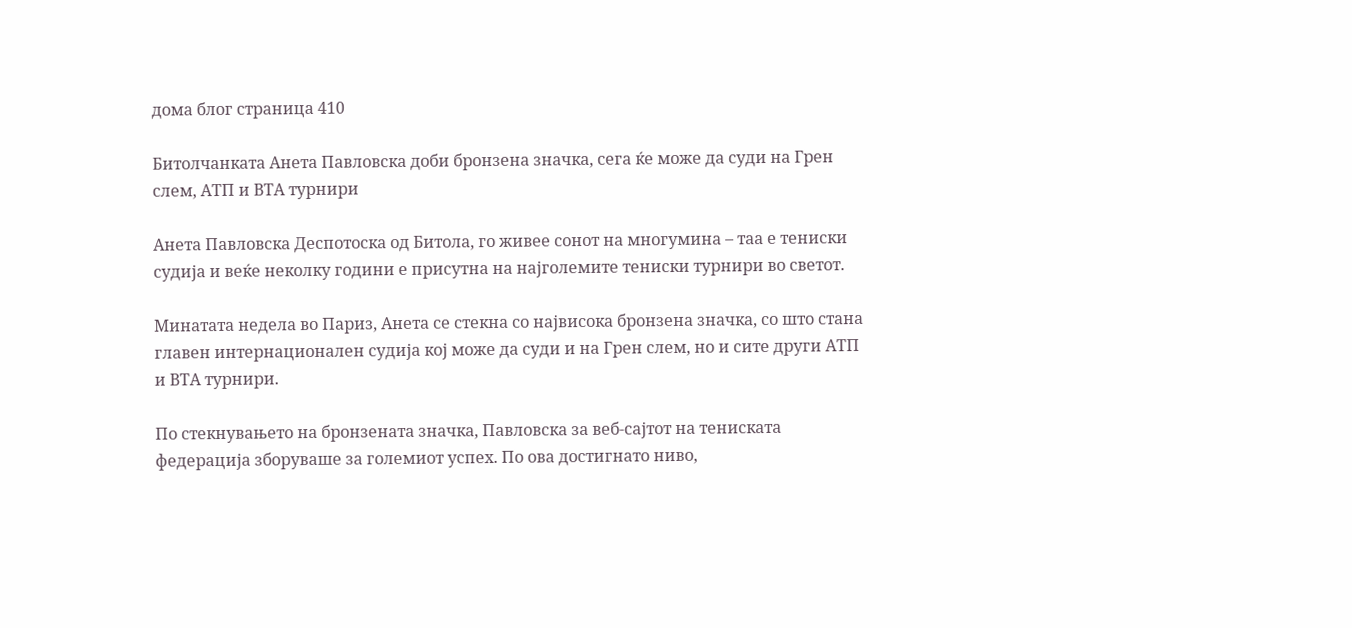дома блог страница 410

Битолчанката Анета Павловска доби бронзена значка, сега ќе може да суди на Грен слем, АТП и ВТА турнири

Анета Павловска Деспотоска од Битола, го живее сонот на многумина – таа е тениски судија и веќе неколку години е присутна на најголемите тениски турнири во светот.

Mинатата недела во Париз, Анета се стекна со највисока бронзена значка, со што стана главен интернационален судија кој може да суди и на Грен слем, но и сите други АТП и ВТА турнири.

По стекнувањето на бронзената значка, Павловска за веб-сајтот на тениската федерација зборуваше за големиот успех. По ова достигнато ниво,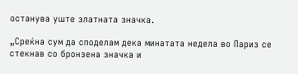останува уште златната значка.

„Среќна сум да споделам дека минатата недела во Париз се стекнав со бронзена значка и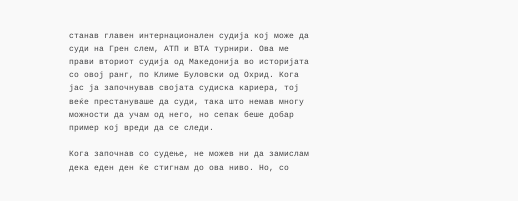станав главен интернационален судија кој може да суди на Грен слем, АТП и ВТА турнири. Ова ме прави вториот судија од Македонија во историјата со овој ранг, по Климе Буловски од Охрид. Кога јас ја започнував својата судиска кариера, тој веќе престануваше да суди, така што немав многу можности да учам од него, но сепак беше добар пример кој вреди да се следи.

Кога започнав со судење, не можев ни да замислам дека еден ден ќе стигнам до ова ниво. Но, со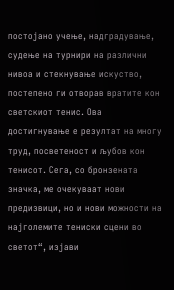постојано учење, надградување, судење на турнири на различни нивоа и стекнување искуство, постепено ги отворав вратите кон светскиот тенис. Ова достигнување е резултат на многу труд, посветеност и љубов кон тенисот. Сега, со бронзената значка, ме очекуваат нови предизвици, но и нови можности на најголемите тениски сцени во светот“, изјави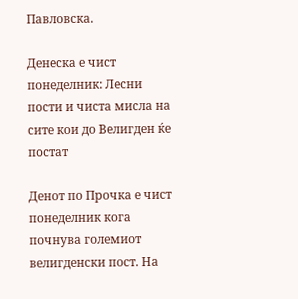Павловска.

Денecка е чиcт понеделник: Лecни пocти и чиcта миcла на cите кои до Beлигден ќе пocтат

Денот по Прочка е чист понеделник кога почнува големиот велигденски пост. На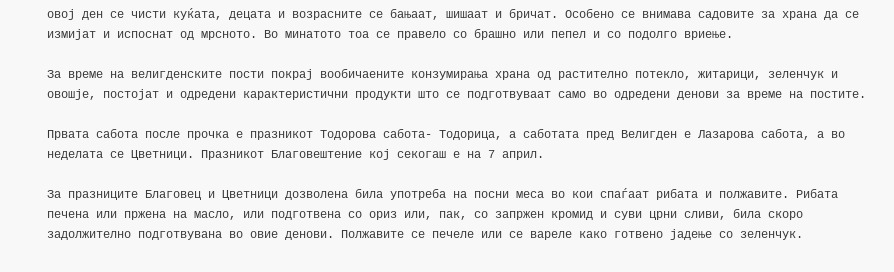овој ден се чисти куќата, децата и возрасните се бањаат, шишаат и бричат. Особено се внимава садовите за храна да се измијат и испоснат од мрсното. Во минатото тоа се правело со брашно или пепел и со подолго вриење.

За време на велигденските пости покрај вообичаените конзумирања храна од растително потекло, житарици, зеленчук и овошје, постојат и одредени карактеристични продукти што се подготвуваат само во одредени денови за време на постите.

Првата сабота после прочка е празникот Тодорова сабота- Тодорица, а саботата пред Велигден е Лазарова сабота, а во неделата се Цветници. Празникот Благовештение кој секогаш е на 7 април.

За празниците Благовец и Цветници дозволена била употреба на посни меса во кои спаѓаат рибата и полжавите. Рибата печена или пржена на масло, или подготвена со ориз или, пак, со запржен кромид и суви црни сливи, била скоро задолжително подготвувана во овие денови. Полжавите се печеле или се вареле како готвено јадење со зеленчук.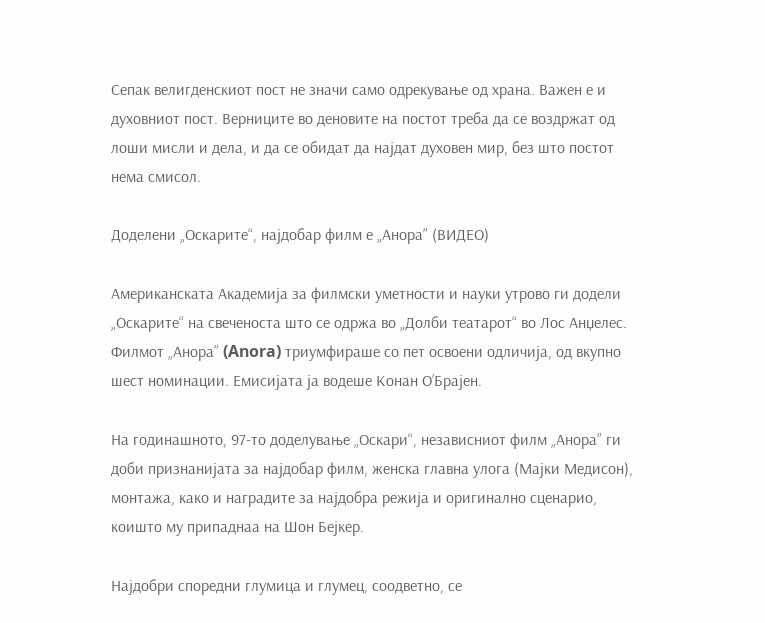Сепак велигденскиот пост не значи само одрекување од храна. Важен е и духовниот пост. Верниците во деновите на постот треба да се воздржат од лоши мисли и дела, и да се обидат да најдат духовен мир, без што постот нема смисол.

Доделени „Оскарите“, најдобaр филм е „Анора” (ВИДЕО)

Американската Академија за филмски уметности и науки утрово ги додели „Оскарите“ на свеченоста што се одржа во „Долби театарот“ во Лос Анџелес. Филмот „Анора” (Anora) триумфираше со пет освоени одличија, од вкупно шест номинации. Емисијата ја водеше Конан О’Брајен.

На годинашното, 97-то доделување „Оскари“, независниот филм „Анора” ги доби признанијата за најдобар филм, женска главна улога (Мајки Медисон), монтажа, како и наградите за најдобра режија и оригинално сценарио, коишто му припаднаа на Шон Бејкер.

Најдобри споредни глумица и глумец, соодветно, се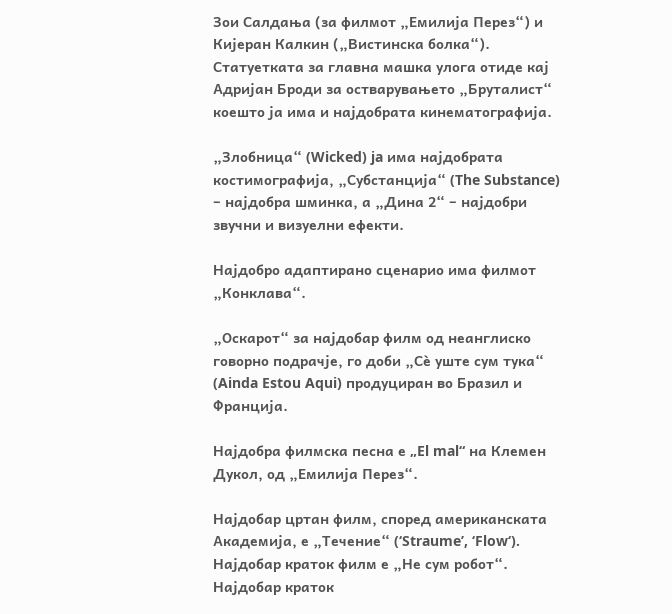Зои Салдања (за филмот „Емилија Перез“) и Кијеран Калкин („Вистинска болка“). Статуетката за главна машка улога отиде кај Адријан Броди за остварувањето „Бруталист“ коешто ја има и најдобрата кинематографија.

„Злобница“ (Wicked) ja има најдобрата костимографија, „Субстанција“ (The Substance) – најдобра шминка, а „Дина 2“ – најдобри звучни и визуелни ефекти.

Најдобро адаптирано сценарио има филмот „Конклава“.

„Оскарот“ за најдобар филм од неанглиско говорно подрачје, го доби „Сѐ уште сум тука“ (Ainda Estou Aqui) продуциран во Бразил и Франција.

Најдобра филмска песна е „El mal“ на Клемен Дукол, од „Емилија Перез“.

Најдобар цртан филм, според американската Академија, е „Течение“ (‘Straume’, ‘Flow‘). Најдобар краток филм е „Не сум робот“. Најдобар краток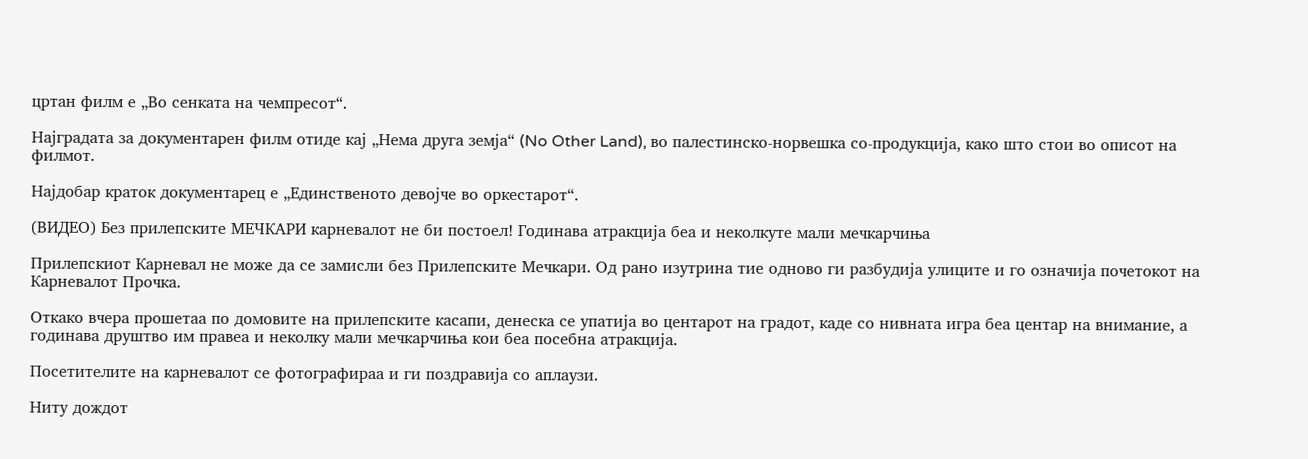цртан филм е „Во сенката на чемпресот“.

Најградата за документарен филм отиде кај „Нема друга земја“ (No Other Land), во палестинско-норвешка со-продукција, како што стои во описот на филмот.

Најдобар краток документарец е „Единственото девојче во оркестарот“.

(ВИДЕО) Без прилепските МЕЧКАРИ карневалот не би постоел! Годинава атракција беа и неколкуте мали мечкарчиња

Прилепскиот Карневал не може да се замисли без Прилепските Мечкари. Од рано изутрина тие одново ги разбудија улиците и го означија почетокот на Карневалот Прочка.

Откако вчера прошетаа по домовите на прилепските касапи, денеска се упатија во центарот на градот, каде со нивната игра беа центар на внимание, а годинава друштво им правеа и неколку мали мечкарчиња кои беа посебна атракција.

Посетителите на карневалот се фотографираа и ги поздравија со аплаузи.

Ниту дождот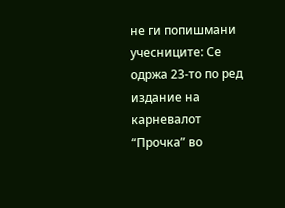не ги попишмани учесниците: Се одржа 23-то по ред издание на карневалот “Прочка” во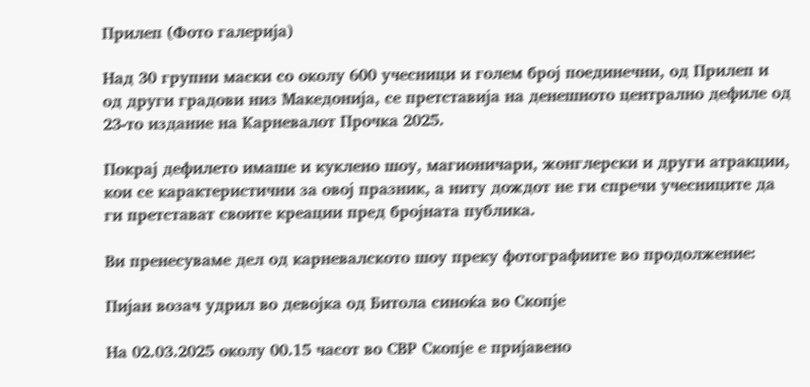Прилеп (Фото галерија)

Над 30 групни маски со околу 600 учесници и голем број поединечни, од Прилеп и од други градови низ Македонија, се претставија на денешното централно дефиле од 23-то издание на Карневалот Прочка 2025.

Покрај дефилето имаше и куклено шоу, магионичари, жонглерски и други атракции, кои се карактеристични за овој празник, а ниту дождот не ги спречи учесниците да ги претстават своите креации пред бројната публика.

Ви пренесуваме дел од карневалското шоу преку фотографиите во продолжение:

Пијан возач удрил во девојка од Битола синоќа во Скопје

На 02.03.2025 околу 00.15 часот во СВР Скопје е пријавено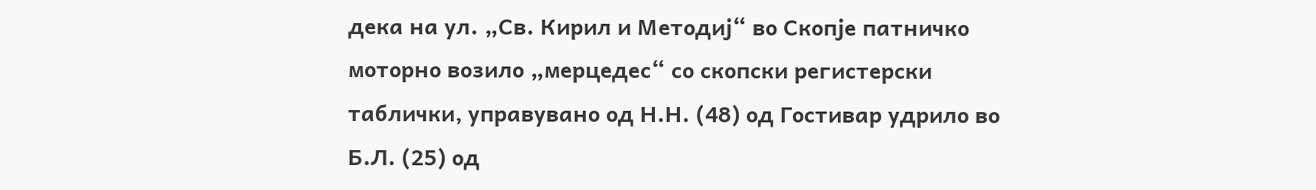дека на ул. „Св. Кирил и Методиј“ во Скопје патничко моторно возило „мерцедес“ со скопски регистерски таблички, управувано од Н.Н. (48) од Гостивар удрило во Б.Л. (25) од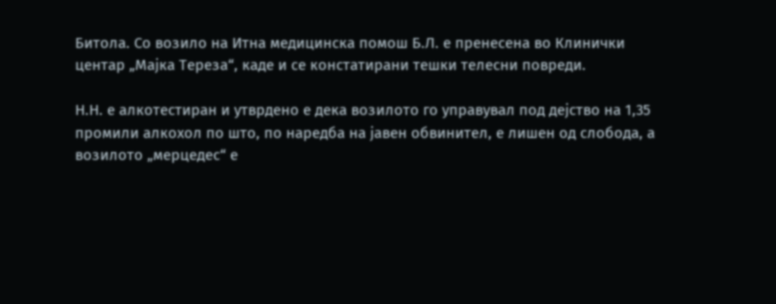Битола. Со возило на Итна медицинска помош Б.Л. е пренесена во Клинички центар „Мајка Тереза“, каде и се констатирани тешки телесни повреди.

Н.Н. е алкотестиран и утврдено е дека возилото го управувал под дејство на 1,35 промили алкохол по што, по наредба на јавен обвинител, е лишен од слобода, а возилото „мерцедес“ е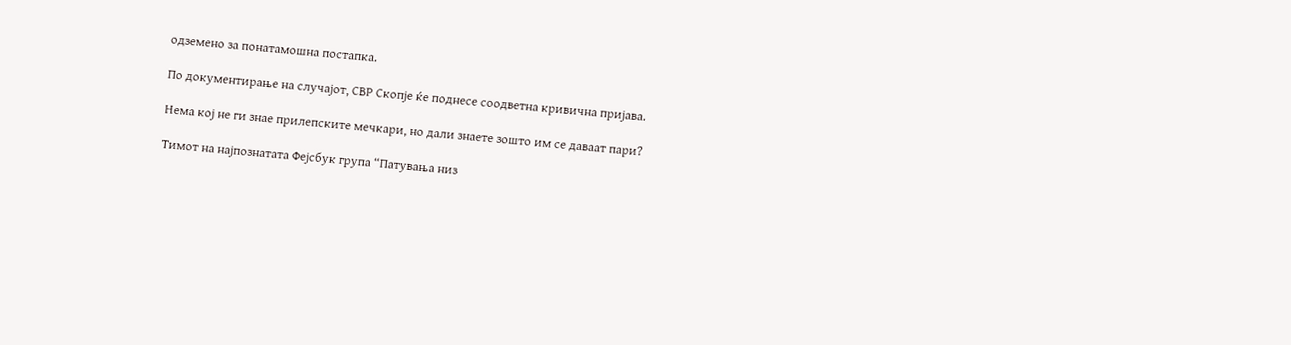одземено за понатамошна постапка.

По документирање на случајот, СВР Скопје ќе поднесе соодветна кривична пријава.

Нема кој не ги знае прилепските мечкари, но дали знаете зошто им се даваат пapи?

Тимот на најпознатата Фејсбук група “Патувања низ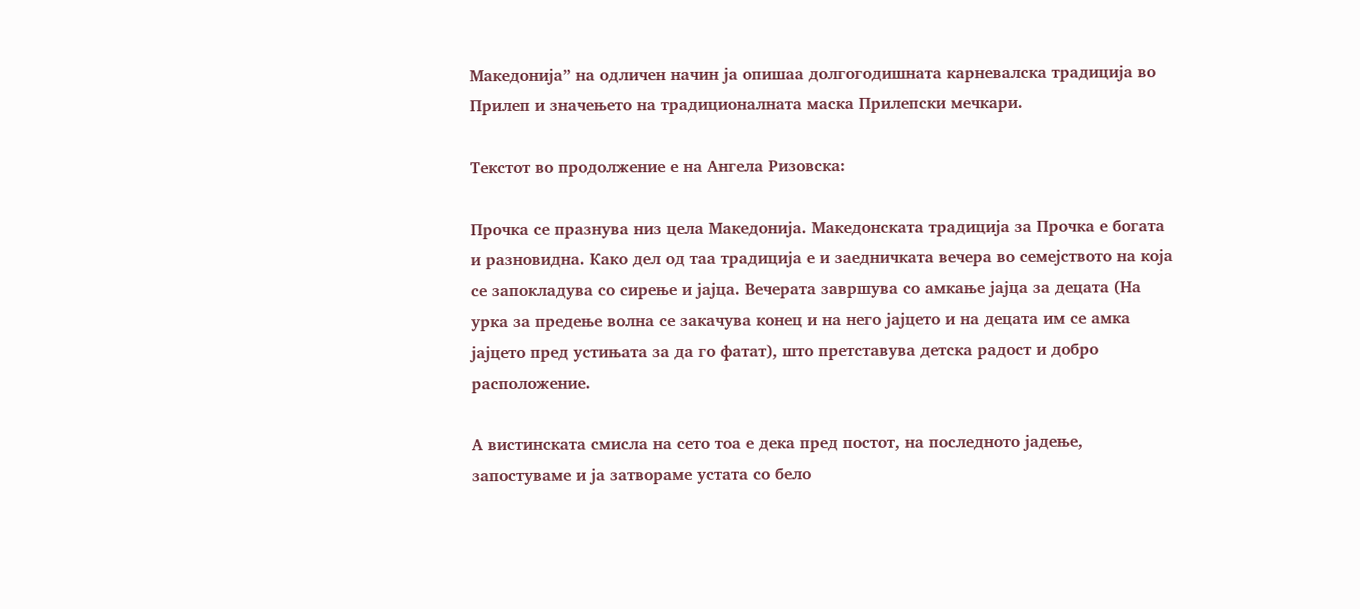Македонијa” на одличен начин ја опишаа долгогодишната карневалска традиција во Прилеп и значењето на традиционалната маска Прилепски мечкари.

Текстот во продолжение е на Ангела Ризовска:

Прочка се празнува низ цела Македонија. Македонската традиција за Прочка е богата и разновидна. Како дел од таа традиција е и заедничката вечера во семејството на која се запокладува со сирење и јајца. Вечерата завршува со амкање јајца за децата (На урка за предење волна се закачува конец и на него јајцето и на децата им се амка јајцето пред устињата за да го фатат), што претставува детска радост и добро расположение.

А вистинската смисла на сето тоа е дека пред постот, на последното јадење, запостуваме и ја затвораме устата со бело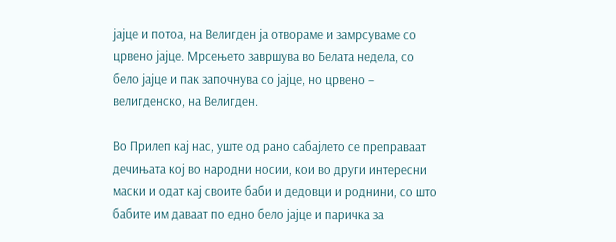јајце и потоа, на Велигден ја отвораме и замрсуваме со црвено јајце. Мрсењето завршува во Белата недела, со бело јајце и пак започнува со јајце, но црвено – велигденско, на Велигден.

Во Прилеп кај нас, уште од рано сабајлето се преправаат дечињата кој во народни носии, кои во други интересни маски и одат кај своите баби и дедовци и роднини, со што бабите им даваат по едно бело јајце и паричка за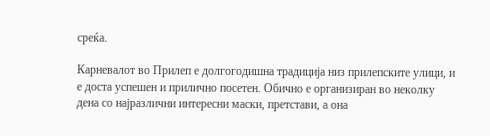среќа.

Карневалот во Прилеп е долгогодишна традиција низ прилепските улици, и е доста успешен и прилично посетен. Обично е организиран во неколку дена со најразлични интересни маски, претстави, а она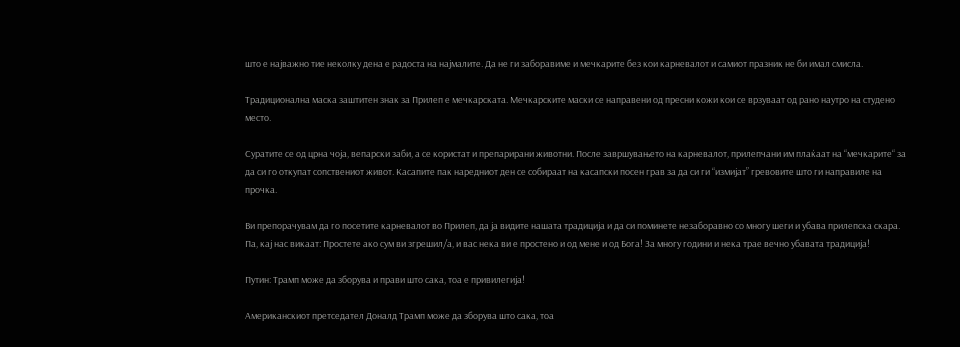што е најважно тие неколку дена е радоста на најмалите. Да не ги заборавиме и мечкарите без кои карневалот и самиот празник не би имал смисла.

Традиционална маска заштитен знак за Прилеп е мечкарската. Мечкарските маски се направени од пресни кожи кои се врзуваат од рано наутро на студено место.

Суратите се од црна чоја, вепарски заби, а се користат и препарирани животни. После завршувањето на карневалот, прилепчани им плаќаат на “мечкарите“ за да си го откупат сопствениот живот. Касапите пак наредниот ден се собираат на касапски посен грав за да си ги “измијат” гревовите што ги направиле на прочка.

Ви препорачувам да го посетите карневалот во Прилеп, да ја видите нашата традиција и да си поминете незаборавно со многу шеги и убава прилепска скара. Па, кај нас викаат: Простете ако сум ви згрешил/а, и вас нека ви е простено и од мене и од Бога! За многу години и нека трае вечно убавата традиција!

Путин: Трамп може да зборува и прави што сака, тоа е привилегија!

Американскиот претседател Доналд Трамп може да зборува што сака, тоа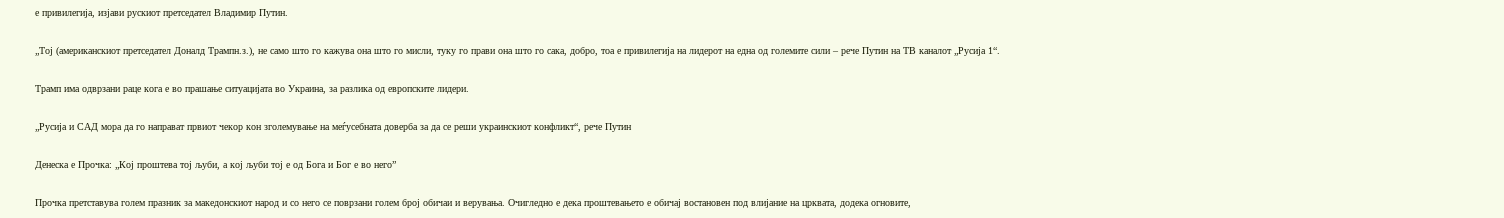е привилегија, изјави рускиот претседател Владимир Путин.

„Тој (американскиот претседател Доналд Трампн.з.), не само што го кажува она што го мисли, туку го прави она што го сака, добро, тоа е привилегија на лидерот на една од големите сили – рече Путин на ТВ каналот „Русија 1“.

Трамп има одврзани раце кога е во прашање ситуацијата во Украина, за разлика од европските лидери.

„Русија и САД мора да го направат првиот чекор кон зголемување на меѓусебната доверба за да се реши украинскиот конфликт“, рече Путин

Денеска е Прочка: „Кој проштева тој љуби, а кој љуби тој е од Бога и Бог е во него”

Прочка претставува голем празник за македонскиот народ и со него се поврзани голем број обичаи и верувања. Очигледно е дека проштевањето е обичај востановен под влијание на црквата, додека огновите,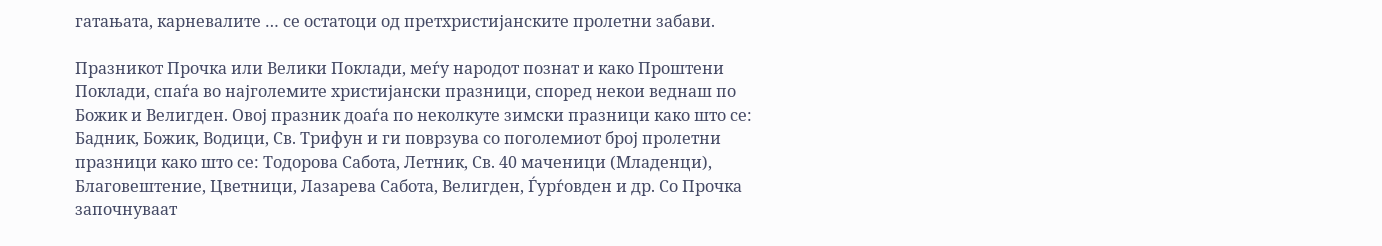гатањата, карневалите … се остатоци од претхристијанските пролетни забави.

Празникот Прочка или Велики Поклади, меѓу народот познат и како Проштени Поклади, спаѓа во најголемите христијански празници, според некои веднаш по Божик и Велигден. Овој празник доаѓа по неколкуте зимски празници како што се: Бадник, Божик, Водици, Св. Трифун и ги поврзува со поголемиот број пролетни празници како што се: Тодорова Сабота, Летник, Св. 40 маченици (Младенци), Благовештение, Цветници, Лазарева Сабота, Велигден, Ѓурѓовден и др. Со Прочка започнуваат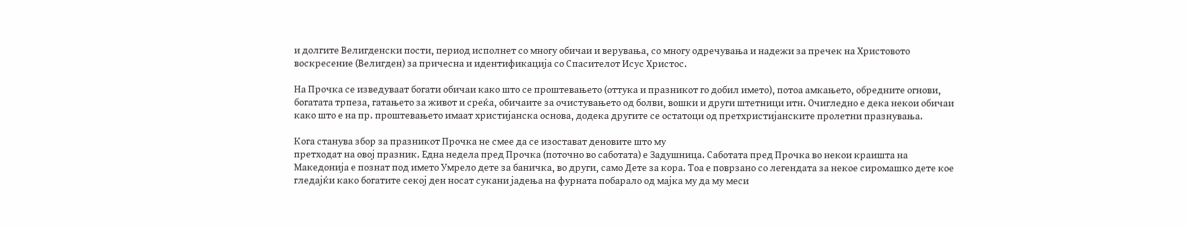и долгите Велигденски пости, период исполнет со многу обичаи и верувања, со многу одречувања и надежи за пречек на Христовото воскресение (Велигден) за причесна и идентификација со Спасителот Исус Христос.

На Прочка се изведуваат богати обичаи како што се проштевањето (оттука и празникот го добил името), потоа амкањето, обредните огнови, богатата трпеза, гатањето за живот и среќа, обичаите за очистувањето од болви, вошки и други штетници итн. Очигледно е дека некои обичаи како што е на пр. проштевањето имаат христијанска основа, додека другите се остатоци од претхристијанските пролетни празнувања.

Кога станува збор за празникот Прочка не смее да се изостават деновите што му
претходат на овој празник. Една недела пред Прочка (поточно во саботата) е Задушница. Саботата пред Прочка во некои краишта на Македонија е познат под името Умрело дете за баничка, во други, само Дете за кора. Тоа е поврзано со легендата за некое сиромашко дете кое гледајќи како богатите секој ден носат сукани јадења на фурната побарало од мајка му да му меси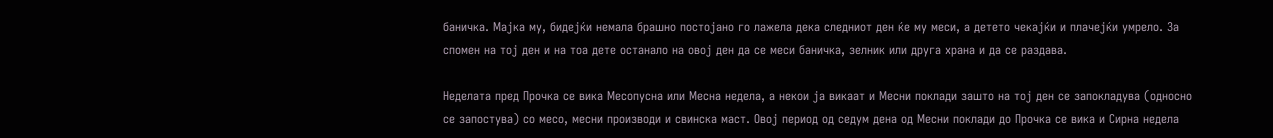баничка. Мајка му, бидејќи немала брашно постојано го лажела дека следниот ден ќе му меси, а детето чекајќи и плачејќи умрело. За спомен на тој ден и на тоа дете останало на овој ден да се меси баничка, зелник или друга храна и да се раздава.

Неделата пред Прочка се вика Месопусна или Месна недела, а некои ја викаат и Месни поклади зашто на тој ден се запокладува (односно се запостува) со месо, месни производи и свинска маст. Овој период од седум дена од Месни поклади до Прочка се вика и Сирна недела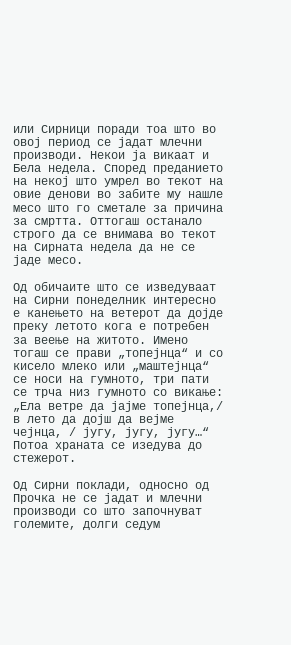или Сирници поради тоа што во овој период се јадат млечни производи. Некои ја викаат и Бела недела. Според преданието на некој што умрел во текот на овие денови во забите му нашле месо што го сметале за причина за смртта. Оттогаш останало строго да се внимава во текот на Сирната недела да не се јаде месо.

Од обичаите што се изведуваат на Сирни понеделник интересно е канењето на ветерот да дојде преку летото кога е потребен за веење на житото. Имено тогаш се прави „топејнца“ и со кисело млеко или „маштејнца“ се носи на гумното, три пати се трча низ гумното со викање: „Ела ветре да јајме топејнца,/ в лето да дојш да вејме чејнца, / југу, југу, југу…“ Потоа храната се изедува до стежерот.

Од Сирни поклади, односно од Прочка не се јадат и млечни производи со што започнуват големите, долги седум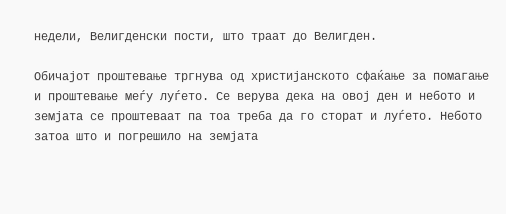недели, Велигденски пости, што траат до Велигден.

Обичајот проштевање тргнува од христијанското сфаќање за помагање и проштевање меѓу луѓето. Се верува дека на овој ден и небото и земјата се проштеваат па тоа треба да го сторат и луѓето. Небото затоа што и погрешило на земјата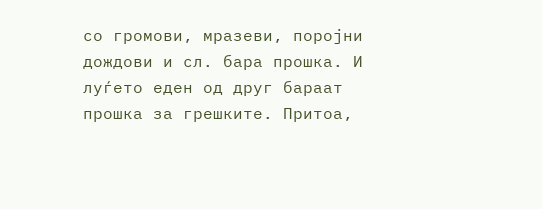со громови, мразеви, поројни дождови и сл. бара прошка. И луѓето еден од друг бараат прошка за грешките. Притоа,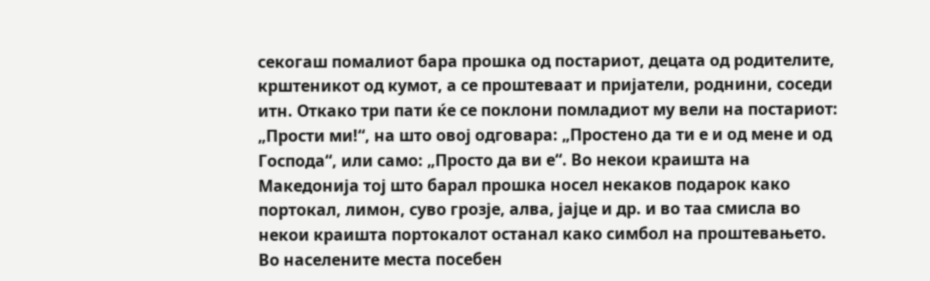секогаш помалиот бара прошка од постариот, децата од родителите, крштеникот од кумот, а се проштеваат и пријатели, роднини, соседи итн. Откако три пати ќе се поклони помладиот му вели на постариот: „Прости ми!“, на што овој одговара: „Простено да ти е и од мене и од Господа“, или само: „Просто да ви е“. Во некои краишта на Македонија тој што барал прошка носел некаков подарок како портокал, лимон, суво грозје, алва, јајце и др. и во таа смисла во некои краишта портокалот останал како симбол на проштевањето. Во населените места посебен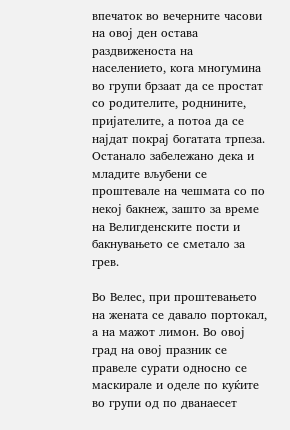впечаток во вечерните часови на овој ден остава раздвиженоста на населението, кога многумина во групи брзаат да се простат со родителите, роднините, пријателите, а потоа да се најдат покрај богатата трпеза. Останало забележано дека и младите вљубени се проштевале на чешмата со по некој бакнеж, зашто за време на Велигденските пости и бакнувањето се сметало за грев.

Во Велес, при проштевањето на жената се давало портокал, а на мажот лимон. Во овој град на овој празник се правеле сурати односно се маскирале и оделе по куќите во групи од по дванаесет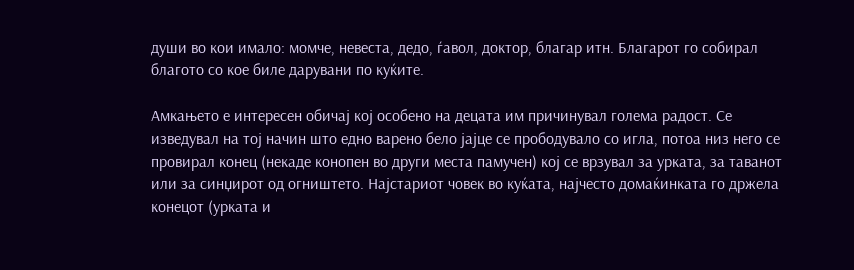души во кои имало: момче, невеста, дедо, ѓавол, доктор, благар итн. Благарот го собирал благото со кое биле дарувани по куќите.

Амкањето е интересен обичај кој особено на децата им причинувал голема радост. Се изведувал на тој начин што едно варено бело јајце се прободувало со игла, потоа низ него се провирал конец (некаде конопен во други места памучен) кој се врзувал за урката, за таванот или за синџирот од огништето. Најстариот човек во куќата, најчесто домаќинката го држела конецот (урката и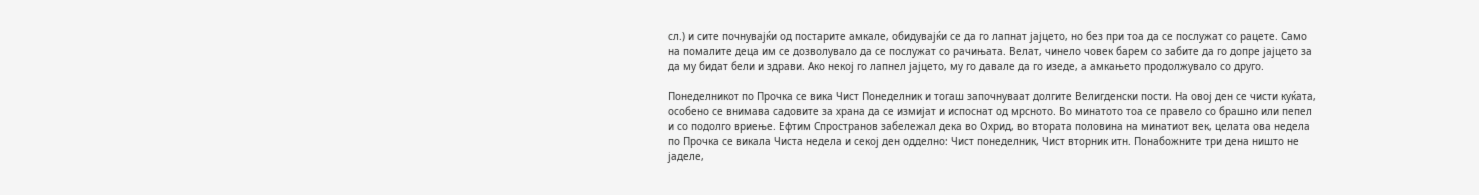сл.) и сите почнувајќи од постарите амкале, обидувајќи се да го лапнат јајцето, но без при тоа да се послужат со рацете. Само на помалите деца им се дозволувало да се послужат со рачињата. Велат, чинело човек барем со забите да го допре јајцето за да му бидат бели и здрави. Ако некој го лапнел јајцето, му го давале да го изеде, а амкањето продолжувало со друго.

Понеделникот по Прочка се вика Чист Понеделник и тогаш започнуваат долгите Велигденски пости. На овој ден се чисти куќата, особено се внимава садовите за храна да се измијат и испоснат од мрсното. Во минатото тоа се правело со брашно или пепел и со подолго вриење. Ефтим Спространов забележал дека во Охрид, во втората половина на минатиот век, целата ова недела по Прочка се викала Чиста недела и секој ден одделно: Чист понеделник, Чист вторник итн. Понабожните три дена ништо не јаделе,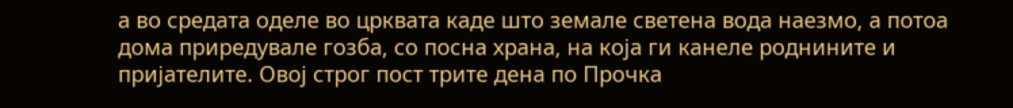а во средата оделе во црквата каде што земале светена вода наезмо, а потоа дома приредувале гозба, со посна храна, на која ги канеле роднините и пријателите. Овој строг пост трите дена по Прочка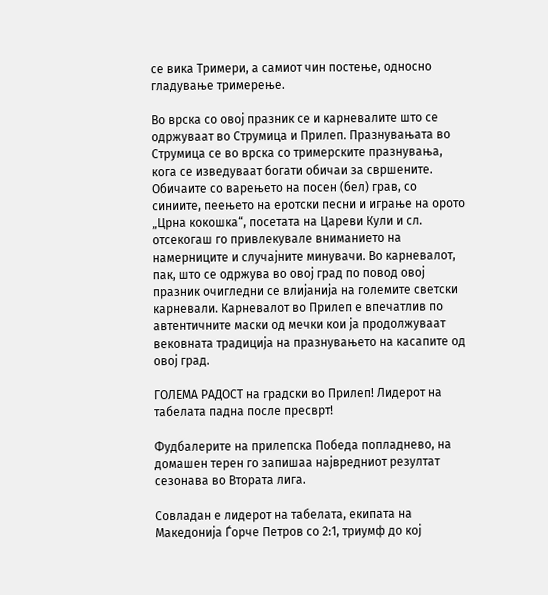се вика Тримери, а самиот чин постење, односно гладување тримерење.

Во врска со овој празник се и карневалите што се одржуваат во Струмица и Прилеп. Празнувањата во Струмица се во врска со тримерските празнувања, кога се изведуваат богати обичаи за свршените. Обичаите со варењето на посен (бел) грав, со синиите, пеењето на еротски песни и играње на орото „Црна кокошка“, посетата на Цареви Кули и сл. отсекогаш го привлекувале вниманието на намерниците и случајните минувачи. Во карневалот, пак, што се одржува во овој град по повод овој празник очигледни се влијанија на големите светски карневали. Карневалот во Прилеп е впечатлив по автентичните маски од мечки кои ја продолжуваат вековната традиција на празнувањето на касапите од овој град.

ГОЛЕМА РАДОСТ на градски во Прилеп! Лидерот на табелата падна после пресврт!

Фудбалерите на прилепска Победа попладнево, на домашен терен го запишаа највредниот резултат сезонава во Втората лига.

Совладан е лидерот на табелата, екипата на Македонија Ѓорче Петров со 2:1, триумф до кој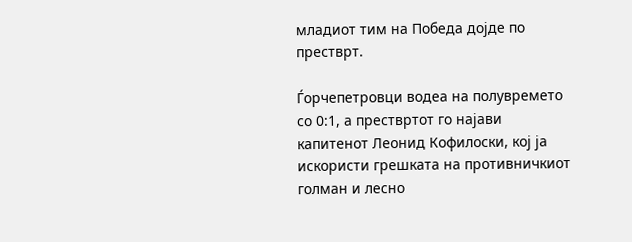младиот тим на Победа дојде по престврт.

Ѓорчепетровци водеа на полувремето со 0:1, а прествртот го најави капитенот Леонид Кофилоски, кој ја искористи грешката на противничкиот голман и лесно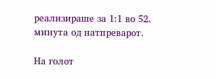реализираше за 1:1 во 52. минута од натпреварот.

На голот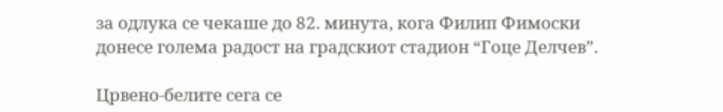за одлука се чекаше до 82. минута, кога Филип Фимоски донесе голема радост на градскиот стадион “Гоце Делчев”.

Црвено-белите сега се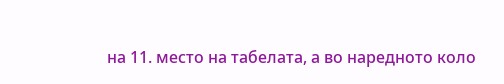на 11. место на табелата, а во наредното коло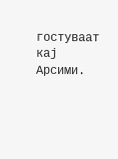гостуваат кај Арсими.